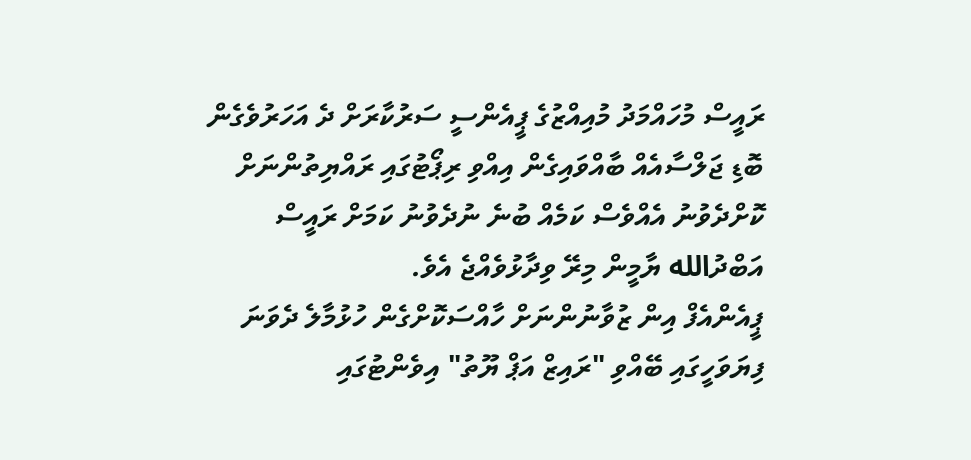ރައީސް މުހައްމަދު މުއިއްޒުގެ ޕީއެންސީ ސަރުކާރަށް ދެ އަހަރުވެގެން ބޮޑި ޖަލްސާއެއް ބާއްވައިގެން އިއްވި ރިޕޯޓުގައި ރައްޔިތުންނަށް ކޮށްދެވުނު އެއްވެސް ކަމެއް ބުނެ ނުދެވުނު ކަމަށް ރައީސް އަބްދުالله ޔާމީން މިރޭ ވިދާޅުވެއްޖެ އެވެ.
ޕީއެންއެފް އިން ޒުވާނުންނަށް ހާއްސަކޮށްގެން ހުޅުމާލެ ދެވަނަ ފިޔަވަހީގައި ބޭއްވި "ރައިޒް އަޕް ޔޫތު" އިވެންޓުގައި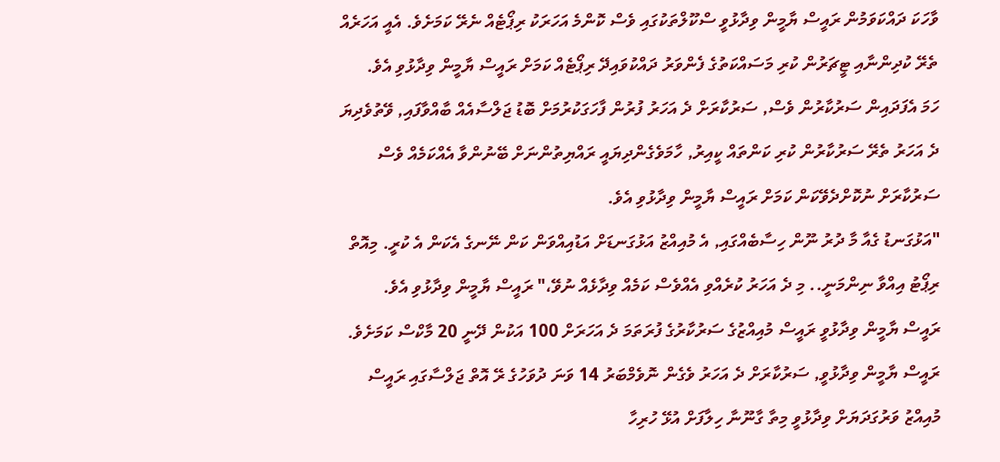ވާހަކަ ދައްކަވަމުން ރައީސް ޔާމީން ވިދާޅުވީ ސްކޫލްތަކުގައި ވެސް ކޮންމެ އަހަރަކު ރިޕޯޓެއް ނެރޭ ކަމަށެވެ. އެއީ އަހަރެއް ތެރޭ ކުދިންނާއި ޓީޗަރުން ކުރި މަސައްކަތުގެ ފެންވަރު ދައްކުވައިދޭ ރިޕޯޓެއް ކަމަށް ރައީސް ޔާމީން ވިދާޅުވި އެވެ.
ހަމަ އެފަދައިން ސަރުކާރުން ވެސް, ސަރުކާރަށް ދެ އަހަރު ފުރުން ފާހަގަކުރުމަށް ބޮޑު ޖަލްސާއެއް ބާއްވާފައި, ވޭތުވެދިޔަ ދެ އަހަރު ތެރޭ ސަރުކާރުން ކުރި ކަންތައް ކީއިރު, ހާމަވެގެންދިޔައީ ރައްޔިތުންނަށް ބޭނުންވާ އެއްކަމެއް ވެސް ސަރުކާރަށް ނުކޮށްދެވޭކަން ކަމަށް ރައީސް ޔާމީން ވިދާޅުވި އެވެ.
"އަޅުގަނޑު ގެއާ މާ ދުރު ނޫން ހިސާބެއްގައި, އެ މުއިއްޒު އަޅުގަނޑަށް އަޑުއިއްވަން ކަން ނޭނގެ އެކަން އެ ކުރީ. މިއޮތް ރިޕޯޓު އިއްވާ ނިންމަނީ.. މި ދެ އަހަރު ކުރެއްވި އެއްވެސް ކަމެއް ވިދާޅެއް ނުވޭ،" ރައީސް ޔާމީން ވިދާޅުވި އެވެ.
ރައީސް ޔާމީން ވިދާޅުވީ ރައީސް މުއިއްޒުގެ ސަރުކާރުގެ ފުރަތަމަ ދެ އަހަރަށް 100 އަކުން ދޭނީ 20 މާކްސް ކަމަށެވެ.
ރައީސް ޔާމީން ވިދާޅުވީ, ސަރުކާރަށް ދެ އަހަރު ވެގެން ނޮވެމްބަރު 14 ވަނަ ދުވަހުގެ ރޭ އޮތް ޖަލްސާގައި ރައީސް މުއިއްޒު ވަރުގަދަޔަށް ވިދާޅުވީ މިތާ ގާނޫނާ ހިލާފަށް އުޅޭ ހުރިހާ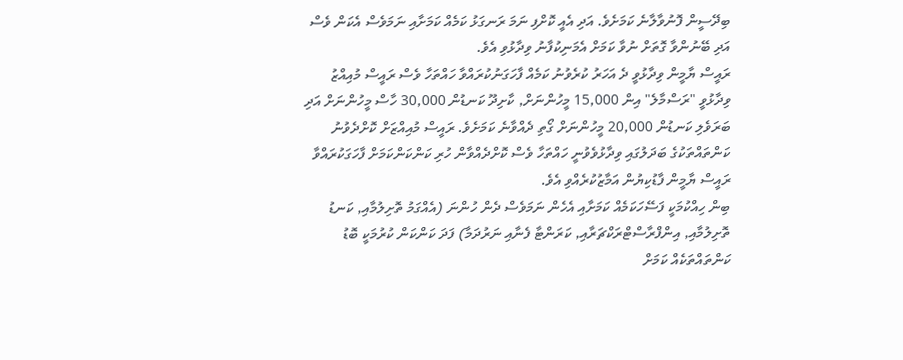ބިދޭސީން ފޮނުވާލާނެ ކަމަށެވެ. އަދި އެއީ ކޮށްފި ނަމަ ރަނގަޅު ކަމެއް ކަމަށާއި ނަމަވެސް އެކަން ވެސް އަދި ބޭނުންވާ ގޮތަށް ނުވާ ކަމަށް އެމަނިކުފާނު ވިދާޅުވި އެވެ.
ރައީސް ޔާމީން ވިދާޅުވީ ދެ އަހަރު ކުރެވުނު ކަމެއް ފާހަގަނުކުރައްވާ ހައްތަހާ ވެސް ރައީސް މުއިއްޒު ވިދާޅުވީ "ރަސްމާލެ" އިން 15,000 މީހުންނަށް, ކާށިދޫ ކަނޑުން 30,000 ހާސް މީހުންނަށް އަދި ބަރަވެލި ކަނޑުން 20,000 މީހުންނަށް ގޯތި ދެއްވާނެ ކަމަށެވެ. ރައީސް މުއިއްޒަށް ކޮށްދެވުނު ކަންތައްތަކުގެ ބަދަލުގައި ވިދާޅުވެވުނީ ހައްތަހާ ވެސް ކޮށްދެއްވާން ހުރި ކަންކަންކަމަށް ފާހަގަކުރައްވާ ރައީސް ޔާމީން ފާޑުކިޔުން އަމާޒުކުރެއްވި އެވެ.
ބިން ހިއްކުމަކީ ފަސޭހަކަމެއް ކަމަށާއި އެހެން ނަމަވެސް ދެން ހުންނަ (އެއްގަމު ތޮށިލުމާއި, ކަނޑު ތޮށިލުމާއި, އިންފްރާސްޓްރަކްޗަރާއި, ކަރަންޓާ ފެނާއި ނަރުދަމާ) ފަދަ ކަންކަން ކުރުމަކީ ބޮޑު ކަންތައްތަކެއް ކަމަށް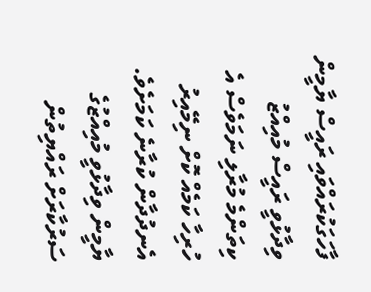ފާހަގަކުރައްވައި ރައީސް ޔާމީން ވިދާޅުވީ ރައީސް މުއިއްޒު ކިތަންމެ މުރާލި ނަމަވެސް އެ ހުރިހާ ކަމެއް ކޮށް ނިމޭއިރު އެނދުދާން ކުރާނެ ކަމަށެވެ.
ޔާމީން ވިދާޅުވީ މުއިއްޒުގެ ސަރުކާރަށް ރައްޔިތުން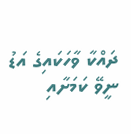ދައްކާ ވާހަކައިގެ އަޑު ނީވޭ ކަމަށާއި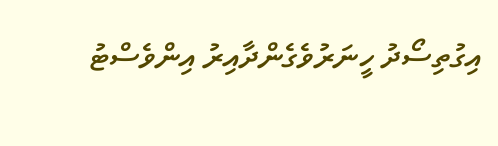އިގުތިސޯދު ހީނަރުވެގެންދާއިރު އިންވެސްޓު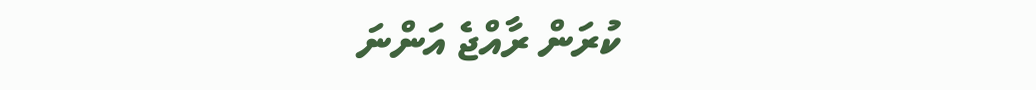ކުރަން ރާއްޖެ އަންނަ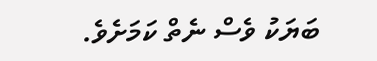ބަޔަކު ވެސް ނެތް ކަމަށެވެ.